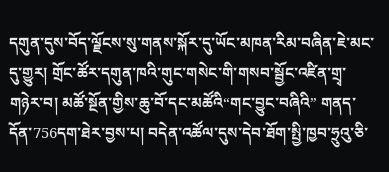དགུན་དུས་བོད་ལྗོངས་སུ་གནས་སྐོར་དུ་ཡོང་མཁན་རིམ་བཞིན་ཇེ་མང་དུ་གྱུར། གྲོང་ཚོར་དགུན་ཁའི་གུང་གསེང་གི་གསབ་སྦྱོང་འཛིན་གྲྭ་གཉེར་བ། མཚོ་སྔོན་གྱིས་ཆུ་བོ་དང་མཚོའི“གང་བྱུང་བཞིའི” གནད་དོན་756དག་ཐེར་བྱས་པ། བདེན་འཚོལ་དུས་དེབ་ཐོག་སྤྱི་ཁྱབ་ཧྲུའུ་ཅི་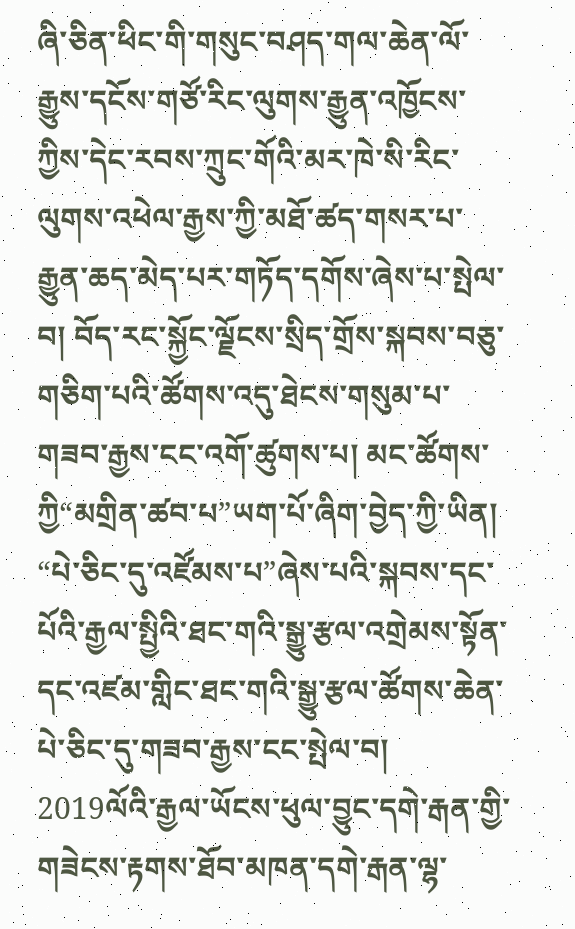ཞི་ཅིན་ཕིང་གི་གསུང་བཤད་གལ་ཆེན་ལོ་རྒྱུས་དངོས་གཙོ་རིང་ལུགས་རྒྱུན་འཁྱོངས་ཀྱིས་དེང་རབས་ཀྲུང་གོའི་མར་ཁེ་སི་རིང་ལུགས་འཕེལ་རྒྱས་ཀྱི་མཐོ་ཚད་གསར་པ་རྒྱུན་ཆད་མེད་པར་གཏོད་དགོས་ཞེས་པ་སྤེལ་བ། བོད་རང་སྐྱོང་ལྗོངས་སྲིད་གྲོས་སྐབས་བཅུ་གཅིག་པའི་ཚོགས་འདུ་ཐེངས་གསུམ་པ་གཟབ་རྒྱས་ངང་འགོ་ཚུགས་པ། མང་ཚོགས་ཀྱི“མགྲིན་ཚབ་པ”ཡག་པོ་ཞིག་བྱེད་ཀྱི་ཡིན། “པེ་ཅིང་དུ་འཛོམས་པ”ཞེས་པའི་སྐབས་དང་པོའི་རྒྱལ་སྤྱིའི་ཐང་གའི་སྒྱུ་རྩལ་འགྲེམས་སྟོན་དང་འཛམ་གླིང་ཐང་གའི་སྒྱུ་རྩལ་ཚོགས་ཆེན་པེ་ཅིང་དུ་གཟབ་རྒྱས་ངང་སྤེལ་བ། 2019ལོའི་རྒྱལ་ཡོངས་ཕུལ་བྱུང་དགེ་རྒན་གྱི་གཟེངས་རྟགས་ཐོབ་མཁན་དགེ་རྒན་ལྷ་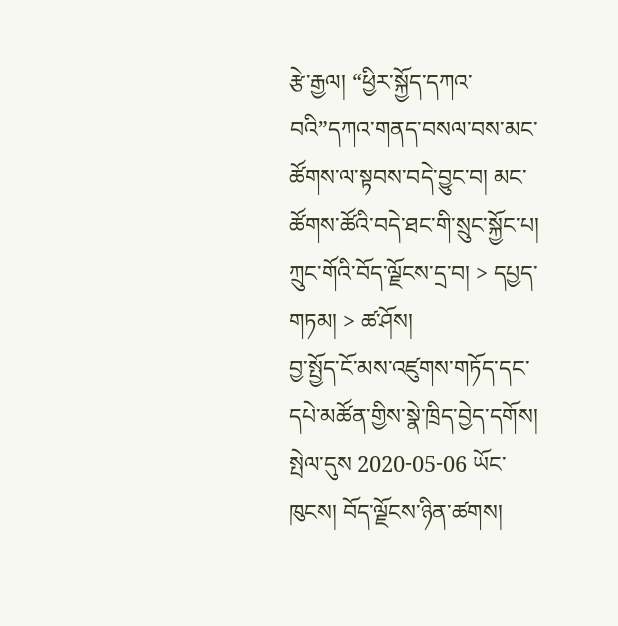རྩེ་རྒྱལ། “ཕྱིར་སྐྱོད་དཀའ་བའི”དཀའ་གནད་བསལ་བས་མང་ཚོགས་ལ་སྟབས་བདེ་བྱུང་བ། མང་ཚོགས་ཚོའི་བདེ་ཐང་གི་སྲུང་སྐྱོང་པ།
ཀྲུང་གོའི་བོད་ལྗོངས་དྲ་བ། > དཔྱད་གཏམ། > ཚ་ཤོས།
བྱ་སྤྱོད་ངོ་མས་འཛུགས་གཏོད་དང་དཔེ་མཚོན་གྱིས་སྣེ་ཁྲིད་བྱེད་དགོས།
སྤེལ་དུས 2020-05-06 ཡོང་ཁུངས། བོད་ལྗོངས་ཉིན་ཚགས།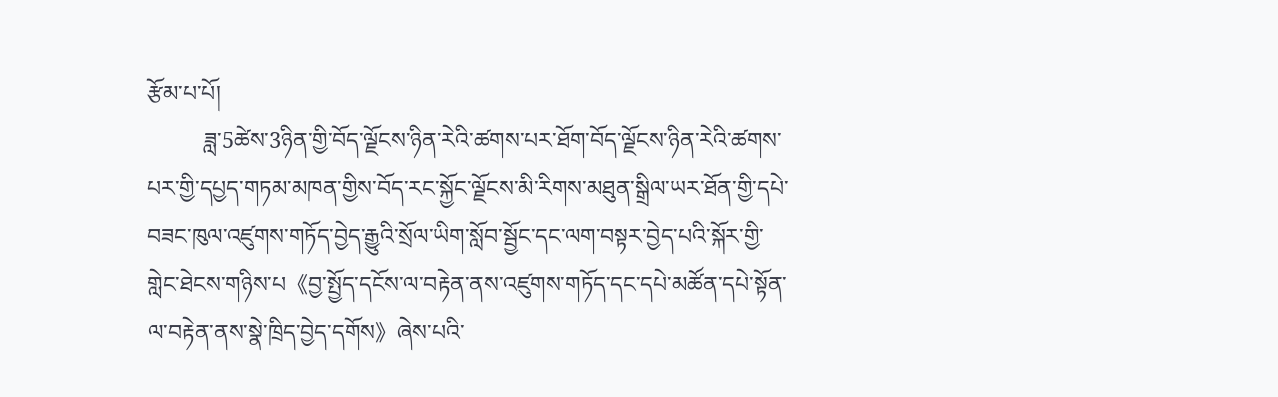རྩོམ་པ་པོ།
          ཟླ་5ཚེས་3ཉིན་གྱི་བོད་ལྗོངས་ཉིན་རེའི་ཚགས་པར་ཐོག་བོད་ལྗོངས་ཉིན་རེའི་ཚགས་པར་གྱི་དཔྱད་གཏམ་མཁན་གྱིས་བོད་རང་སྐྱོང་ལྗོངས་མི་རིགས་མཐུན་སྒྲིལ་ཡར་ཐོན་གྱི་དཔེ་བཟང་ཁུལ་འཛུགས་གཏོད་བྱེད་རྒྱུའི་སྲོལ་ཡིག་སློབ་སྦྱོང་དང་ལག་བསྟར་བྱེད་པའི་སྐོར་གྱི་གླེང་ཐེངས་གཉིས་པ《བྱ་སྤྱོད་དངོས་ལ་བརྟེན་ནས་འཛུགས་གཏོད་དང་དཔེ་མཚོན་དཔེ་སྟོན་ལ་བརྟེན་ནས་སྣེ་ཁྲིད་བྱེད་དགོས》ཞེས་པའི་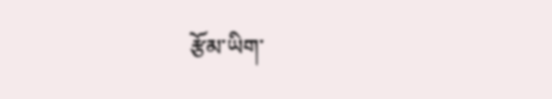རྩོམ་ཡིག་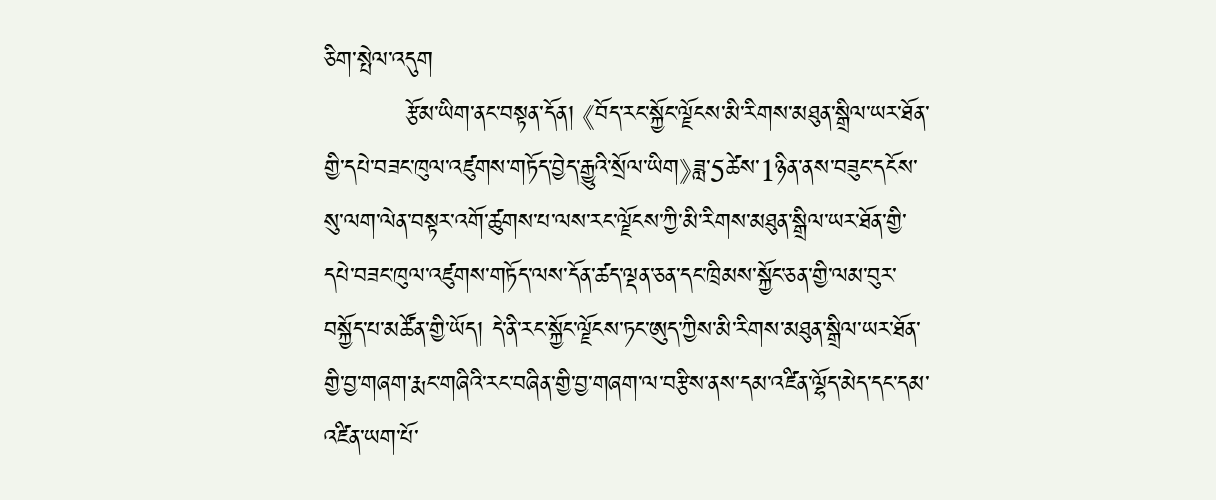ཅིག་སྤེལ་འདུག
          རྩོམ་ཡིག་ནང་བསྟན་དོན། 《བོད་རང་སྐྱོང་ལྗོངས་མི་རིགས་མཐུན་སྒྲིལ་ཡར་ཐོན་གྱི་དཔེ་བཟང་ཁུལ་འཛུགས་གཏོད་བྱེད་རྒྱུའི་སྲོལ་ཡིག》ཟླ་5ཚེས་1ཉིན་ནས་བཟུང་དངོས་སུ་ལག་ལེན་བསྟར་འགོ་ཚུགས་པ་ལས་རང་ལྗོངས་ཀྱི་མི་རིགས་མཐུན་སྒྲིལ་ཡར་ཐོན་གྱི་དཔེ་བཟང་ཁུལ་འཛུགས་གཏོད་ལས་དོན་ཚད་ལྡན་ཅན་དང་ཁྲིམས་སྐྱོང་ཅན་གྱི་ལམ་བུར་བསྐྱོད་པ་མཚོན་གྱི་ཡོད། དེ་ནི་རང་སྐྱོང་ལྗོངས་ཏང་ཨུད་ཀྱིས་མི་རིགས་མཐུན་སྒྲིལ་ཡར་ཐོན་གྱི་བྱ་གཞག་རྨང་གཞིའི་རང་བཞིན་གྱི་བྱ་གཞག་ལ་བརྩིས་ནས་དམ་འཛིན་ལྷོད་མེད་དང་དམ་འཛིན་ཡག་པོ་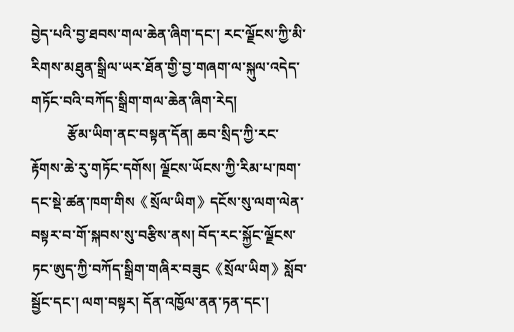བྱེད་པའི་བྱ་ཐབས་གལ་ཆེན་ཞིག་དང་། རང་ལྗོངས་ཀྱི་མི་རིགས་མཐུན་སྒྲིལ་ཡར་ཐོན་གྱི་བྱ་གཞག་ལ་སྐུལ་འདེད་གཏོང་བའི་བཀོད་སྒྲིག་གལ་ཆེན་ཞིག་རེད།
          རྩོམ་ཡིག་ནང་བསྟན་དོན། ཆབ་སྲིད་ཀྱི་རང་རྟོགས་ཆེ་རུ་གཏོང་དགོས། ལྗོངས་ཡོངས་ཀྱི་རིམ་པ་ཁག་དང་སྡེ་ཚན་ཁག་གིས《སྲོལ་ཡིག》དངོས་སུ་ལག་ལེན་བསྟར་བ་གོ་སྐབས་སུ་བརྩིས་ནས། བོད་རང་སྐྱོང་ལྗོངས་ཏང་ཨུད་ཀྱི་བཀོད་སྒྲིག་གཞིར་བཟུང《སྲོལ་ཡིག》སློབ་སྦྱོང་དང་། ལག་བསྟར། དོན་འཁྱོལ་ནན་ཏན་དང་།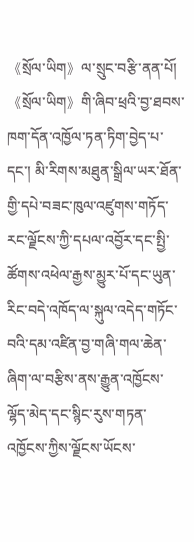《སྲོལ་ཡིག》ལ་སྲུང་བརྩི་ནན་པོ། 《སྲོལ་ཡིག》གི་ཞིབ་ཕྲའི་བྱ་ཐབས་ཁག་དོན་འཁྱོལ་ཏན་ཏིག་བྱེད་པ་དང་། མི་རིགས་མཐུན་སྒྲིལ་ཡར་ཐོན་གྱི་དཔེ་བཟང་ཁུལ་འཛུགས་གཏོད་རང་ལྗོངས་ཀྱི་དཔལ་འབྱོར་དང་སྤྱི་ཚོགས་འཕེལ་རྒྱས་མྱུར་པོ་དང་ཡུན་རིང་བདེ་འཁོད་ལ་སྐུལ་འདེད་གཏོང་བའི་དམ་འཛིན་བྱ་གཞི་གལ་ཆེན་ཞིག་ལ་བརྩིས་ནས་རྒྱུན་འཁྱོངས་ལྷོད་མེད་དང་སྙིང་རུས་གཏན་འཁྱོངས་ཀྱིས་ལྗོངས་ཡོངས་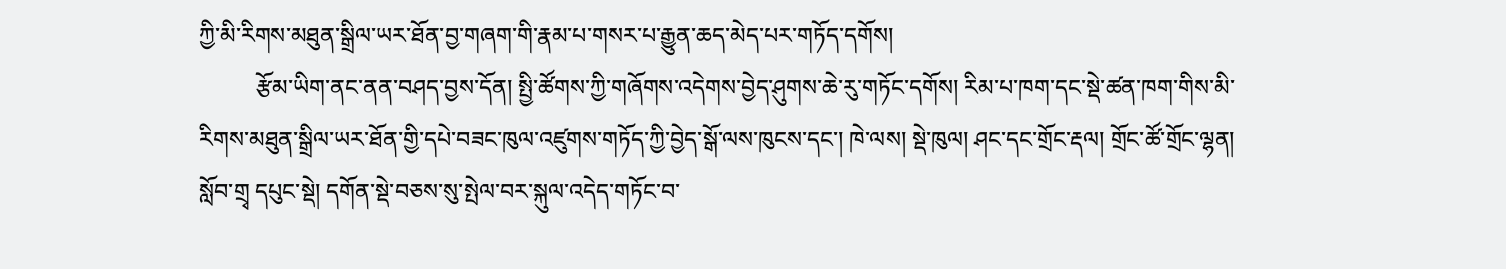ཀྱི་མི་རིགས་མཐུན་སྒྲིལ་ཡར་ཐོན་བྱ་གཞག་གི་རྣམ་པ་གསར་པ་རྒྱུན་ཆད་མེད་པར་གཏོད་དགོས།
          རྩོམ་ཡིག་ནང་ནན་བཤད་བྱས་དོན། སྤྱི་ཚོགས་ཀྱི་གཞོགས་འདེགས་བྱེད་ཤུགས་ཆེ་རུ་གཏོང་དགོས། རིམ་པ་ཁག་དང་སྡེ་ཚན་ཁག་གིས་མི་རིགས་མཐུན་སྒྲིལ་ཡར་ཐོན་གྱི་དཔེ་བཟང་ཁུལ་འཛུགས་གཏོད་ཀྱི་བྱེད་སྒོ་ལས་ཁུངས་དང་། ཁེ་ལས། སྡེ་ཁུལ། ཤང་དང་གྲོང་རྡལ། གྲོང་ཚོ་གྲོང་ལྷན། སློབ་གྲྭ དཔུང་སྡེ། དགོན་སྡེ་བཅས་སུ་སྤེལ་བར་སྐུལ་འདེད་གཏོང་བ་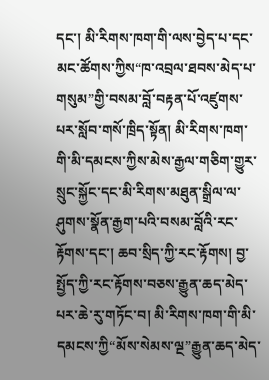དང་། མི་རིགས་ཁག་གི་ལས་བྱེད་པ་དང་མང་ཚོགས་ཀྱིས“ཁ་འབྲལ་ཐབས་མེད་པ་གསུམ”གྱི་བསམ་བློ་བརྟན་པོ་འཛུགས་པར་སློབ་གསོ་ཁྲིད་སྟོན། མི་རིགས་ཁག་གི་མི་དམངས་ཀྱིས་མེས་རྒྱལ་གཅིག་གྱུར་སྲུང་སྐྱོང་དང་མི་རིགས་མཐུན་སྒྲིལ་ལ་ཤུགས་སྣོན་རྒྱག་པའི་བསམ་བློའི་རང་རྟོགས་དང་། ཆབ་སྲིད་ཀྱི་རང་རྟོགས། བྱ་སྤྱོད་ཀྱི་རང་རྟོགས་བཅས་རྒྱུན་ཆད་མེད་པར་ཆེ་རུ་གཏོང་བ། མི་རིགས་ཁག་གི་མི་དམངས་ཀྱི“མོས་སེམས་ལྔ”རྒྱུན་ཆད་མེད་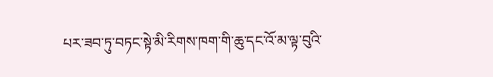པར་ཟབ་ཏུ་བཏང་སྟེ་མི་རིགས་ཁག་གི་ཆུ་དང་འོ་མ་ལྟ་བུའི་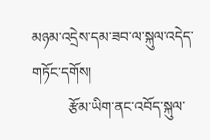མཉམ་འདྲེས་དམ་ཟབ་ལ་སྐུལ་འདེད་གཏོང་དགོས།
          རྩོམ་ཡིག་ནང་འབོད་སྐུལ་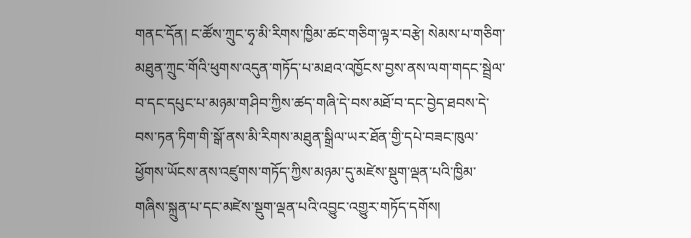གནང་དོན། ང་ཚོས་ཀྲུང་ཧྭ་མི་རིགས་ཁྱིམ་ཚང་གཅིག་ལྟར་བརྩེ། སེམས་པ་གཅིག་མཐུན་ཀྲུང་གོའི་ཕུགས་འདུན་གཏོད་པ་མཐའ་འཁྱོངས་བྱས་ནས་ལག་གདང་སྦྲེལ་བ་དང་དཔུང་པ་མཉམ་གཤིབ་ཀྱིས་ཚད་གཞི་དེ་བས་མཐོ་བ་དང་བྱེད་ཐབས་དེ་བས་ཏན་ཏིག་གི་སྒོ་ནས་མི་རིགས་མཐུན་སྒྲིལ་ཡར་ཐོན་གྱི་དཔེ་བཟང་ཁུལ་ཕྱོགས་ཡོངས་ནས་འཛུགས་གཏོད་ཀྱིས་མཉམ་དུ་མཛེས་སྡུག་ལྡན་པའི་ཁྱིམ་གཞིས་སྐྲུན་པ་དང་མཛེས་སྡུག་ལྡན་པའི་འབྱུང་འགྱུར་གཏོད་དགོས།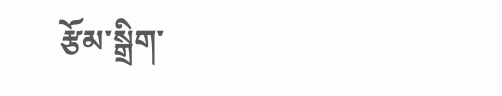རྩོམ་སྒྲིག་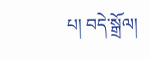པ། བདེ་སྒྲོལ།